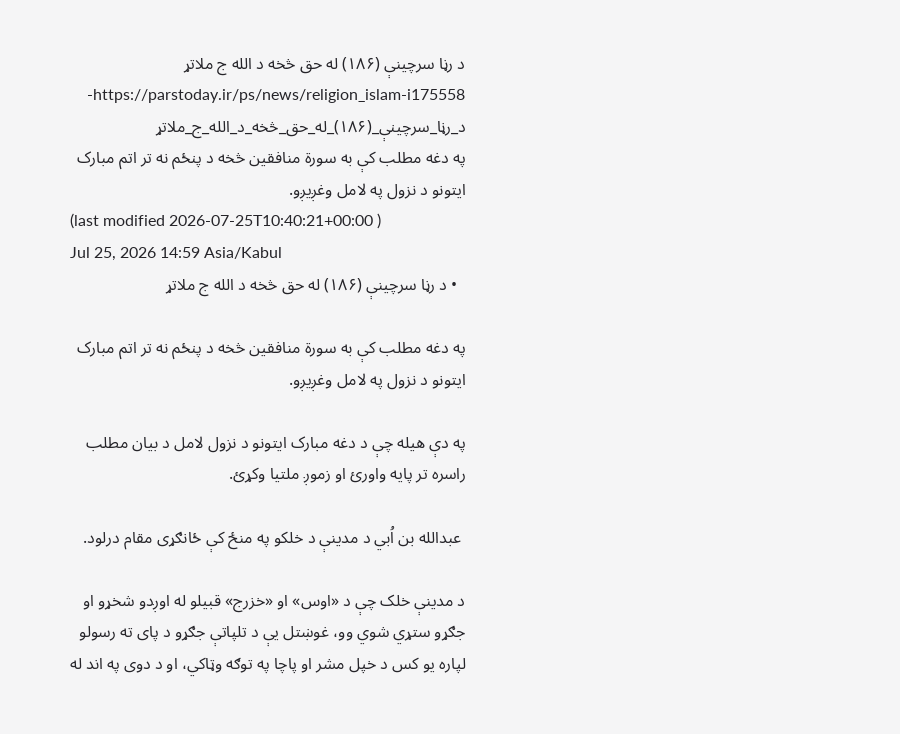د رڼا سرچینې (۱۸۶) له حق څخه د الله ج ملاتړ
https://parstoday.ir/ps/news/religion_islam-i175558-د_رڼا_سرچینې_(۱۸۶)_له_حق_څخه_د_الله_ج_ملاتړ
په دغه مطلب کې به سورة منافقین څخه د پنځم نه تر اتم مبارک ایتونو د نزول په لامل وغږیږو.
(last modified 2026-07-25T10:40:21+00:00 )
Jul 25, 2026 14:59 Asia/Kabul
  • د رڼا سرچینې (۱۸۶) له حق څخه د الله ج ملاتړ

په دغه مطلب کې به سورة منافقین څخه د پنځم نه تر اتم مبارک ایتونو د نزول په لامل وغږیږو.

په دې هیله چې د دغه مبارک ایتونو د نزول لامل د بیان مطلب راسره تر پایه واورئ او زموږ ملتیا وکړئ.

 عبدالله بن اُبي د مدینې د خلکو په منځ کې ځانګړی مقام درلود.

د مدینې خلک چې د «اوس» او «خزرج» قبیلو له اوږدو شخړو او جګړو ستړي شوي وو، غوښتل یې د تلپاتې جګړو د پای ته رسولو لپاره یو کس د خپل مشر او پاچا په توګه وټاکي، او د دوی په اند له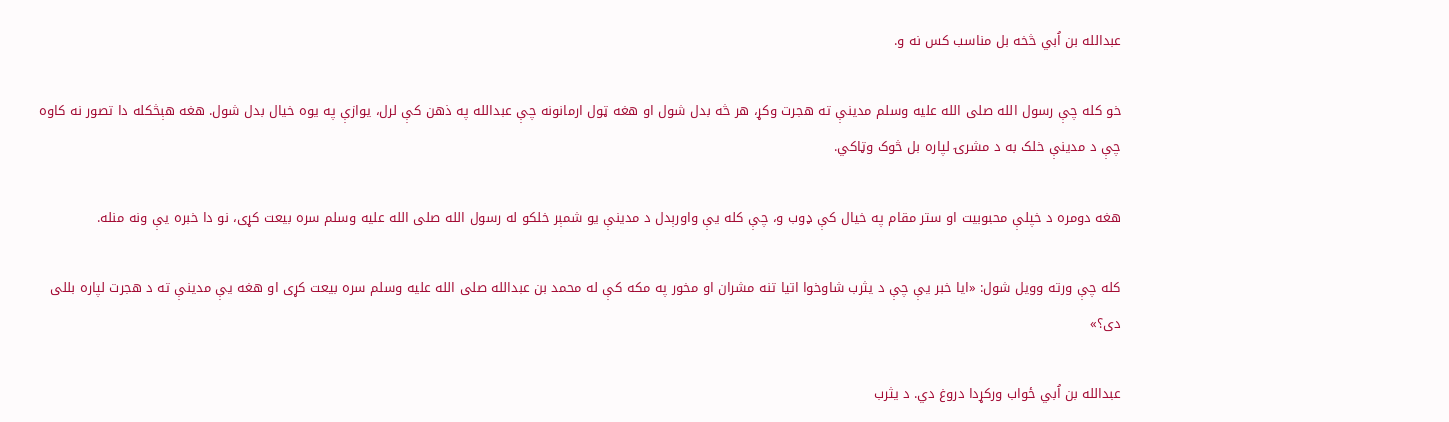عبدالله بن اُبي څخه بل مناسب کس نه و.

خو کله چې رسول الله صلى الله عليه وسلم مدینې ته هجرت وکړ، هر څه بدل شول او هغه ټول ارمانونه چې عبدالله په ذهن کې لرل، یوازې په یوه خیال بدل شول. هغه هېڅکله دا تصور نه کاوه چې د مدینې خلک به د مشرۍ لپاره بل څوک وټاکي.

هغه دومره د خپلې محبوبیت او ستر مقام په خیال کې ډوب و، چې کله یې واورېدل د مدینې یو شمېر خلکو له رسول الله صلى الله عليه وسلم سره بیعت کړی، نو دا خبره یې ونه منله.

کله چې ورته وویل شول: «ایا خبر یې چې د یثرب شاوخوا اتیا تنه مشران او مخور په مکه کې له محمد بن عبدالله صلى الله عليه وسلم سره بیعت کړی او هغه یې مدینې ته د هجرت لپاره بللی دی؟»

عبدالله بن اُبي ځواب ورکړدا دروغ دي. د یثرب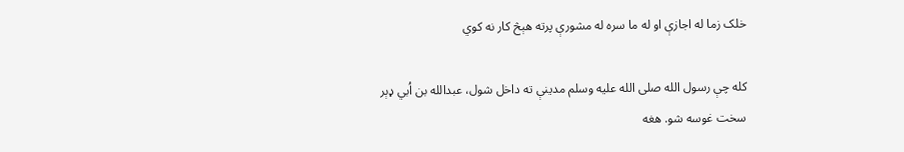خلک زما له اجازې او له ما سره له مشورې پرته هېڅ کار نه کوي

کله چې رسول الله صلى الله عليه وسلم مدینې ته داخل شول، عبدالله بن اُبي ډېر سخت غوسه شو. هغه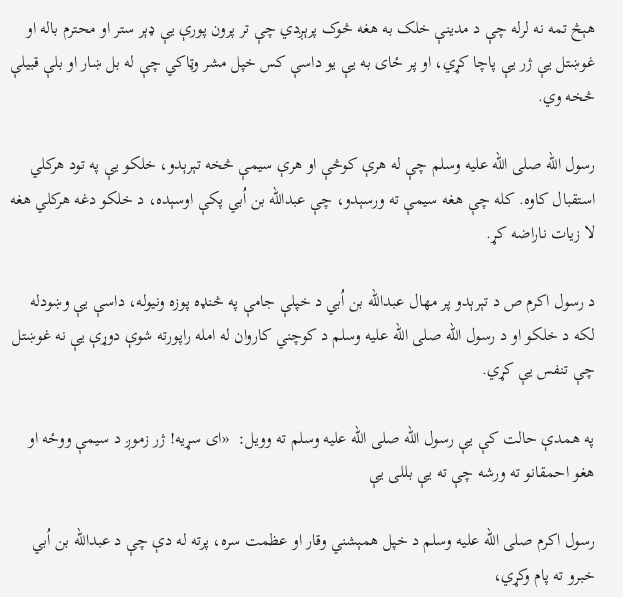هېڅ تمه نه لرله چې د مدینې خلک به هغه څوک پرېږدي چې تر پرون پورې یې ډېر ستر او محترم باله او غوښتل یې ژر یې پاچا کړي، او پر ځای به یې یو داسې کس خپل مشر وټاکي چې له بل ښار او بلې قبیلې څخه وي.

رسول الله صلى الله عليه وسلم چې له هرې کوڅې او هرې سیمې څخه تېرېدو، خلکو یې په تود هرکلي استقبال کاوه. کله چې هغه سیمې ته ورسېدو، چې عبدالله بن اُبي پکې اوسېده، د خلکو دغه هرکلي هغه لا زیات ناراضه کړ.

د رسول اکرم ص د تېرېدو پر مهال عبدالله بن اُبي د خپلې جامې په څنډه پوزه ونیوله، داسې یې وښودله لکه د خلکو او د رسول الله صلى الله عليه وسلم د کوچني کاروان له امله راپورته شوې دوړې یې نه غوښتل چې تنفس یې کړي.

په همدې حالت کې یې رسول الله صلى الله عليه وسلم ته وویل:  «ای سړیه! ژر زموږ د سیمې ووځه او هغو احمقانو ته ورشه چې ته یې بللی یې

رسول اکرم صلى الله عليه وسلم د خپل همېشني وقار او عظمت سره، پرته له دې چې د عبدالله بن اُبي خبرو ته پام وکړي،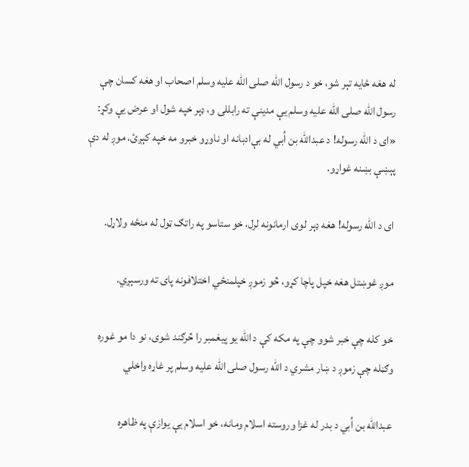له هغه ځایه تېر شو، خو د رسول الله صلى الله عليه وسلم اصحاب او هغه کسان چې رسول الله صلى الله عليه وسلم یې مدینې ته رابللی و، ډېر خپه شول او عرض یې وکړ: «ای د الله رسوله! د عبدالله بن اُبي له بې‌ادبانه او ناوړو خبرو مه خپه کېږئ. موږ له دې پېښې بښنه غواړو.

ای د الله رسوله! هغه ډېر لوی ارمانونه لرل، خو ستاسو په راتګ ټول له منځه ولاړل.

موږ غوښتل هغه خپل پاچا کړو، څو زموږ خپلمنځي اختلافونه پای ته ورسېږي.

خو کله چې خبر شوو چې په مکه کې د الله یو پیغمبر را څرګند شوی، نو دا مو غوره وګڼله چې زموږ د ښار مشري د الله رسول صلى الله عليه وسلم پر غاړه واخلي

عبدالله بن اُبي د بدر له غزا وروسته اسلام ومانه، خو اسلام یې یوازې په ظاهره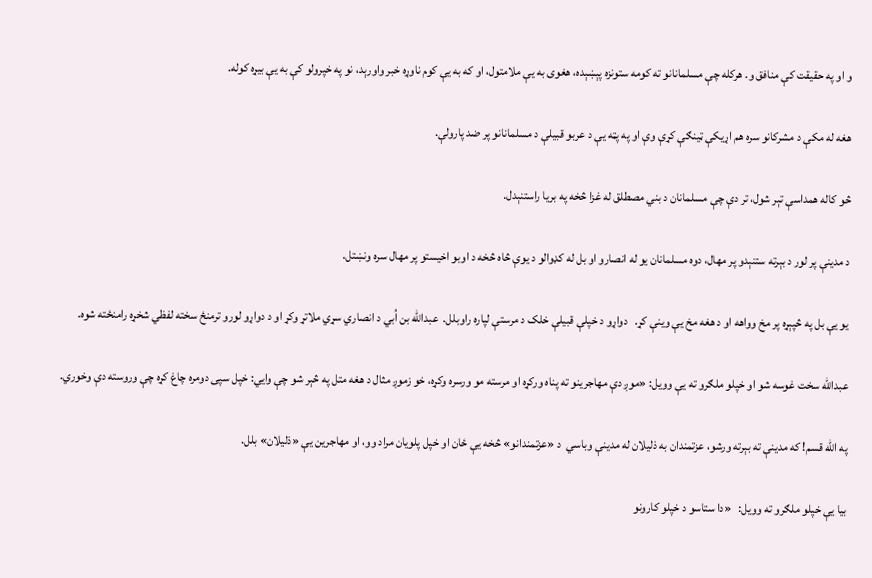و او په حقیقت کې منافق و. هرکله چې مسلمانانو ته کومه ستونزه پېښېده، هغوی به یې ملامتول، او که به یې کوم ناوړه خبر واورېد، نو په خپرولو کې به یې بیړه کوله.

هغه له مکې د مشرکانو سره هم اړیکې ټینګې کړې وې او په پټه یې د عربو قبیلې د مسلمانانو پر ضد پارولې.

څو کاله همداسې تېر شول، تر دې چې مسلمانان د بني مصطلق له غزا څخه په بریا راستنېدل.

د مدینې پر لور د بېرته ستنېدو پر مهال، دوه مسلمانان یو له انصارو او بل له کډوالو د یوې څاه څخه د اوبو اخیستو پر مهال سره ونښتل.

یو یې بل په څپېړه پر مخ وواهه او د هغه مخ یې وینې کړ.   دواړو د خپلې قبیلې خلک د مرستې لپاره راوبلل.  عبدالله بن اُبي د انصاري سړي ملاتړ وکړ او د دواړو لورو ترمنځ سخته لفظي شخړه رامنځته شوه.

عبدالله سخت غوسه شو او خپلو ملګرو ته یې وویل: «موږ دې مهاجرینو ته پناه ورکړه او مرسته مو ورسره وکړه، خو زموږ مثال د هغه متل په څېر شو چې وایي: خپل سپی دومره چاغ کړه چې وروسته دې وخوري.

په الله قسم! که مدینې ته بېرته ورشو، عزتمندان به ذلیلان له مدینې وباسي  د «عزتمندانو» څخه یې ځان او خپل پلویان مراد وو، او مهاجرین یې «ذلیلان» بلل.

بیا یې خپلو ملګرو ته وویل:   «دا ستاسو د خپلو کارونو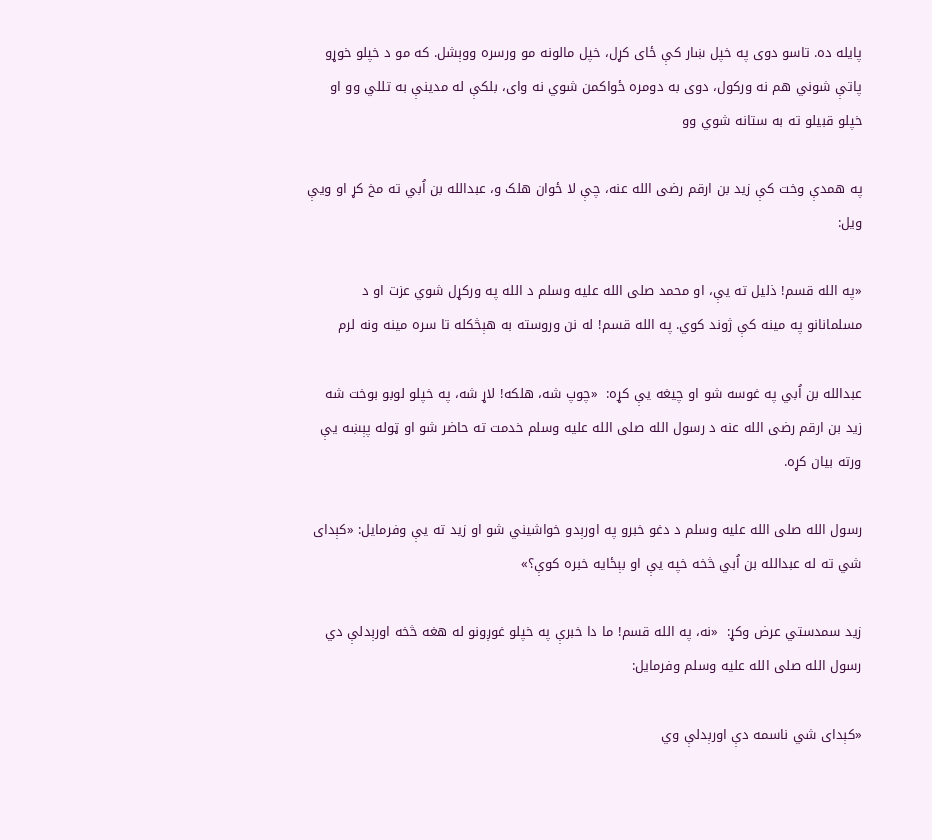پایله ده. تاسو دوی په خپل ښار کې ځای کړل، خپل مالونه مو ورسره ووېشل. که مو د خپلو خوړو پاتې شوني هم نه ورکول، دوی به دومره ځواکمن شوي نه وای، بلکې له مدینې به تللي وو او خپلو قبیلو ته به ستانه شوي وو

په همدې وخت کې زید بن ارقم رضی الله عنه، چې لا ځوان هلک و، عبدالله بن اُبي ته مخ کړ او ویې ویل:

«په الله قسم! ذلیل ته یې، او محمد صلى الله عليه وسلم د الله په ورکړل شوي عزت او د مسلمانانو په مینه کې ژوند کوي. په الله قسم! له نن وروسته به هېڅکله تا سره مینه ونه لرم

عبدالله بن اُبي په غوسه شو او چیغه یې کړه:  «چوپ شه، هلکه! لاړ شه، په خپلو لوبو بوخت شه  زید بن ارقم رضی الله عنه د رسول الله صلى الله عليه وسلم خدمت ته حاضر شو او ټوله پېښه یې ورته بیان کړه.

رسول الله صلى الله عليه وسلم د دغو خبرو په اورېدو خواشیني شو او زید ته یې وفرمایل: «کېدای شي ته له عبدالله بن اُبي څخه خپه یې او بېځایه خبره کوې؟»

زید سمدستي عرض وکړ:  «نه، په الله قسم! ما دا خبرې په خپلو غوږونو له هغه څخه اورېدلې دي   رسول الله صلى الله عليه وسلم وفرمایل:

«کېدای شي ناسمه دې اورېدلې وي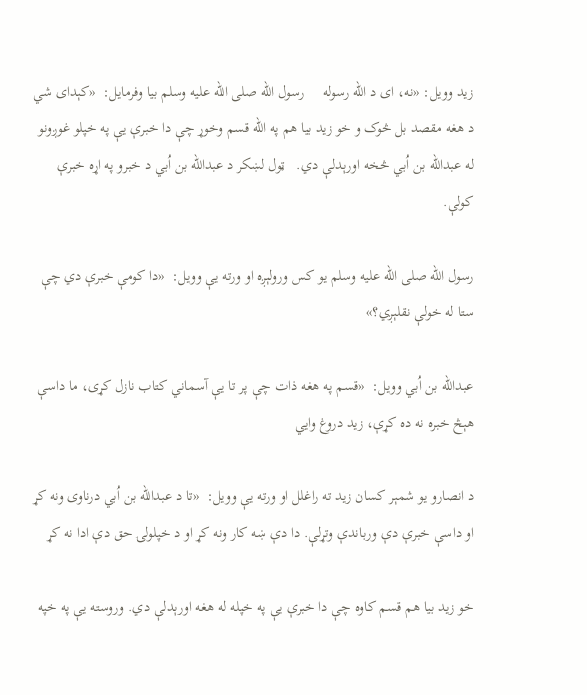زید وویل: «نه، ای د الله رسوله     رسول الله صلى الله عليه وسلم بیا وفرمایل:  «کېدای شي د هغه مقصد بل څوک و خو زید بیا هم په الله قسم وخوړ چې دا خبرې یې په خپلو غوږونو له عبدالله بن اُبي څخه اورېدلې دي.   ټول لښکر د عبدالله بن اُبي د خبرو په اړه خبرې کولې.

رسول الله صلى الله عليه وسلم یو کس ورولېږه او ورته یې وویل:  «دا کومې خبرې دي چې ستا له خولې نقلېږي؟»

عبدالله بن اُبي وویل:  «قسم په هغه ذات چې پر تا یې آسماني کتاب نازل کړی، ما داسې هېڅ خبره نه ده کړې، زید دروغ وایي

د انصارو یو شمېر کسان زید ته راغلل او ورته یې وویل:  «تا د عبدالله بن اُبي درناوی ونه کړ او داسې خبرې دې ورباندې وتړلې. دا دې ښه کار ونه کړ او د خپلولۍ حق دې ادا نه کړ

خو زید بیا هم قسم کاوه چې دا خبرې یې په خپله له هغه اورېدلې دي. وروسته یې په خپه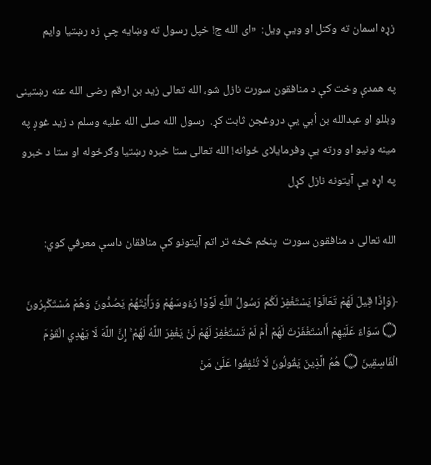زړه اسمان ته وکتل او ویې ویل:  «ای الله ج! خپل رسول ته وښایه چې زه رښتیا وایم

په همدې وخت کې د منافقون سورت نازل شو، الله تعالی زید بن ارقم رضی الله عنه رښتینی وبللو او عبدالله بن اُبي یې دروغجن ثابت کړ.  رسول الله صلى الله عليه وسلم د زید غوږ په مینه ونیو او ورته یې وفرمایلای ځوانه! الله تعالی ستا خبره رښتیا وګرځوله او ستا د خبرو په اړه یې آیتونه نازل کړل

الله تعالی د منافقون سورت  پنځم څخه تر اتم آیتونو کې منافقان داسې معرفي کوي:

﴿وَإِذَا قِيلَ لَهُمْ تَعَالَوْا يَسْتَغْفِرْ لَكُمْ رَسُولُ اللَّهِ لَوَّوْا رُءُوسَهُمْ وَرَأَيْتَهُمْ يَصُدُّونَ وَهُمْ مُسْتَكْبِرُونَ ۝ سَوَاءٌ عَلَيْهِمْ أَاسْتَغْفَرْتَ لَهُمْ أَمْ لَمْ تَسْتَغْفِرْ لَهُمْ لَنْ يَغْفِرَ اللَّهُ لَهُمْ ۚ إِنَّ اللَّهَ لَا يَهْدِي الْقَوْمَ الْفَاسِقِينَ ۝ هُمُ الَّذِينَ يَقُولُونَ لَا تُنْفِقُوا عَلَىٰ مَنْ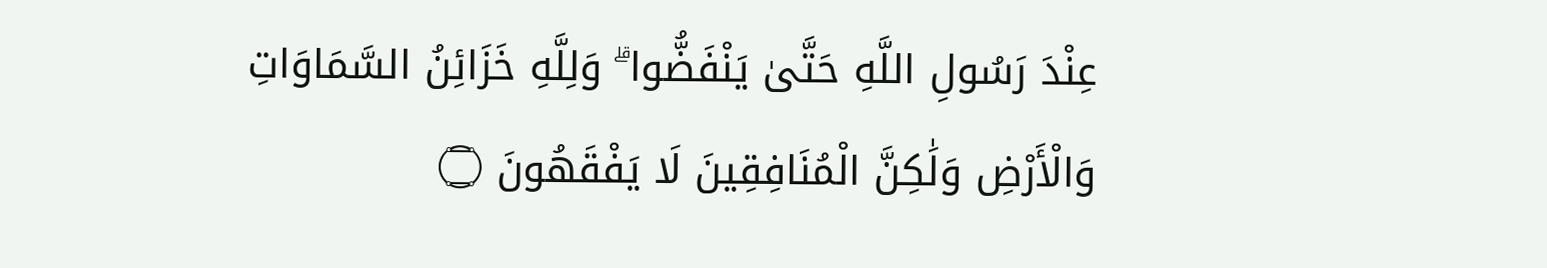عِنْدَ رَسُولِ اللَّهِ حَتَّىٰ يَنْفَضُّوا ۗ وَلِلَّهِ خَزَائِنُ السَّمَاوَاتِ وَالْأَرْضِ وَلَٰكِنَّ الْمُنَافِقِينَ لَا يَفْقَهُونَ ۝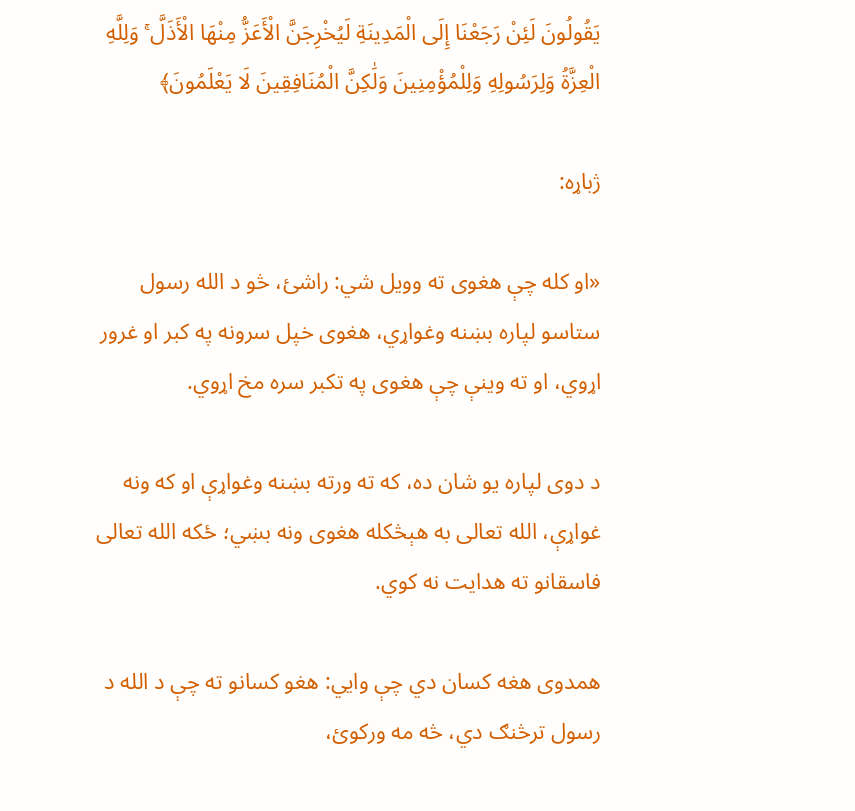يَقُولُونَ لَئِنْ رَجَعْنَا إِلَى الْمَدِينَةِ لَيُخْرِجَنَّ الْأَعَزُّ مِنْهَا الْأَذَلَّ ۚ وَلِلَّهِ الْعِزَّةُ وَلِرَسُولِهِ وَلِلْمُؤْمِنِينَ وَلَٰكِنَّ الْمُنَافِقِينَ لَا يَعْلَمُونَ﴾

ژباړه:

«او کله چې هغوی ته وویل شي: راشئ، څو د الله رسول ستاسو لپاره بښنه وغواړي، هغوی خپل سرونه په کبر او غرور اړوي، او ته وینې چې هغوی په تکبر سره مخ اړوي.

د دوی لپاره یو شان ده، که ته ورته بښنه وغواړې او که ونه غواړې، الله تعالی به هېڅکله هغوی ونه بښي؛ ځکه الله تعالی فاسقانو ته هدایت نه کوي.

همدوی هغه کسان دي چې وایي: هغو کسانو ته چې د الله د رسول ترڅنګ دي، څه مه ورکوئ،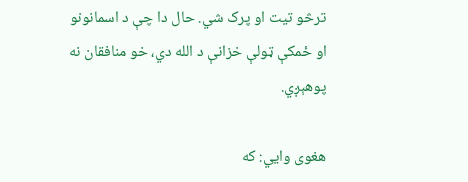ترڅو تیت او پرک شي. حال دا چې د اسمانونو او ځمکې ټولې خزانې د الله دي، خو منافقان نه پوهېږي.

هغوی وایي: که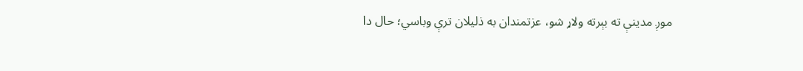موږ مدینې ته بېرته ولاړ شو، عزتمندان به ذلیلان ترې وباسي؛ حال دا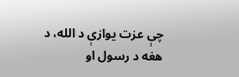چې عزت یوازې د الله، د هغه د رسول او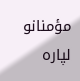مؤمنانو لپاره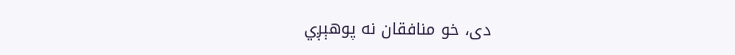دی، خو منافقان نه پوهېږي